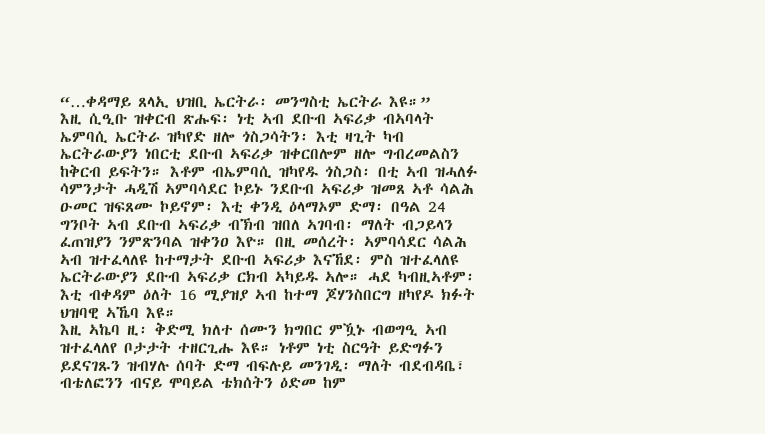“…ቀዳማይ ጸላኢ ህዝቢ ኤርትራ፡ መንግስቲ ኤርትራ እዩ።”
እዚ ሲዒቡ ዝቀርብ ጽሑፍ፡ ነቲ ኣብ ደቡብ ኣፍሪቃ ብኣባላት ኤምባሲ ኤርትራ ዝካየድ ዘሎ ጎስጋሳትን፡ እቲ ዛጊት ካብ ኤርትራውያን ነበርቲ ደቡብ ኣፍሪቃ ዝቀርበሎም ዘሎ ግብረመልስን ከቅርብ ይፍትን። እቶም ብኤምባሲ ዝካየዱ ጎስጋስ፡ በቲ ኣብ ዝሓለፉ ሳምንታት ሓዲሽ ኣምባሳደር ኮይኑ ንደቡብ ኣፍሪቃ ዝመጸ ኣቶ ሳልሕ ዑመር ዝፍጸሙ ኮይኖም፡ እቲ ቀንዲ ዕላማኦም ድማ፡ በዓል 24 ግንቦት ኣብ ደቡብ ኣፍሪቃ ብኽብ ዝበለ ኣገባብ፡ ማለት ብጋይላን ፈጠዝያን ንምጽንባል ዝቀንዐ እዮ። በዚ መሰረት፡ ኣምባሳደር ሳልሕ ኣብ ዝተፈላለዩ ከተማታት ደቡብ ኣፍሪቃ እናኸደ፡ ምስ ዝተፈላለዩ ኤርትራውያን ደቡብ ኣፍሪቃ ርክብ ኣካይዱ ኣሎ። ሓደ ካብዚኣቶም፡ እቲ ብቀዳም ዕለት 16 ሚያዝያ ኣብ ከተማ ጆሃንስበርግ ዘካየዶ ክፉት ህዝባዊ ኣኼባ እዩ።
እዚ ኣኬባ ዚ፡ ቅድሚ ክለተ ሰሙን ክግበር ምዃኑ ብወግዒ ኣብ ዝተፈላለየ ቦታታት ተዘርጊሑ እዩ። ነቶም ነቲ ስርዓት ይድግፉን ይደናገጹን ዝብሃሉ ሰባት ድማ ብፍሉይ መንገዲ፡ ማለት ብደብዳቤ፣ ብቴለፎንን ብናይ ሞባይል ቴክሰትን ዕድመ ከም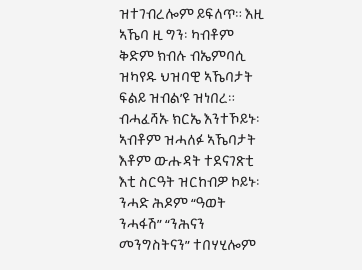ዝተገብረሎም ይፍለጥ። እዚ ኣኼባ ዚ ግን፡ ካብቶም ቅድም ክብሉ ብኤምባሲ ዝካየዱ ህዝባዊ ኣኼባታት ፍልይ ዝብል’ዩ ዝነበረ። ብሓፈሻኡ ክርኤ እንተኾይኑ፡ ኣብቶም ዝሓለፉ ኣኼባታት እቶም ውሑዳት ተደናገጽቲ እቲ ስርዓት ዝርከብዎ ኮይኑ፡ ንሓድ ሕዶም “ዓወት ንሓፋሽ” “ንሕናን መንግስትናን” ተበሃሂሎም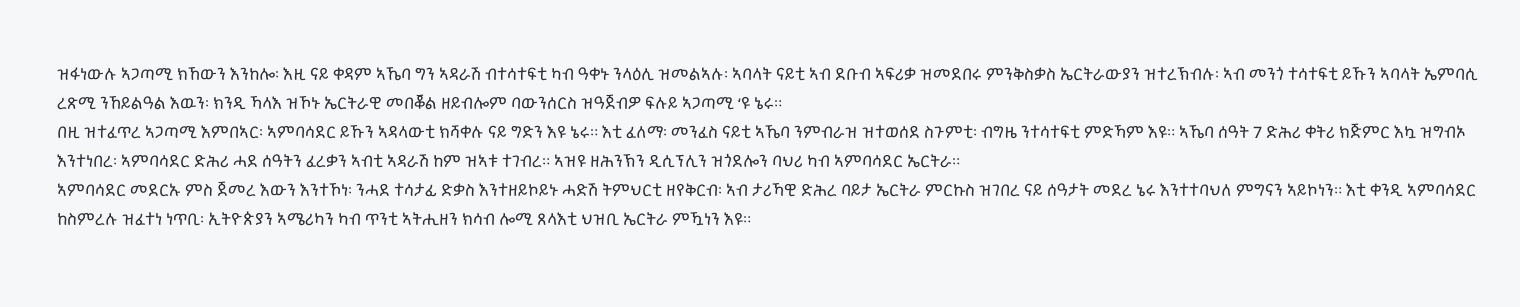ዝፋነውሉ ኣጋጣሚ ክኸውን እንከሎ፡ እዚ ናይ ቀዳም ኣኼባ ግን ኣዳራሽ ብተሳተፍቲ ካብ ዓቀኑ ንላዕሊ ዝመልኣሉ፡ ኣባላት ናይቲ ኣብ ደቡብ ኣፍሪቃ ዝመደበሩ ምንቅስቃስ ኤርትራውያን ዝተረኽብሉ፡ ኣብ መንጎ ተሳተፍቲ ይኹን ኣባላት ኤምባሲ ረጽሚ ንኸይልዓል እዉን፡ ክንዲ ኻላእ ዝኾኑ ኤርትራዊ መበቖል ዘይብሎም ባውንሰርስ ዝዓጀብዎ ፍሉይ ኣጋጣሚ ‘ዩ ኔሩ።
በዚ ዝተፈጥረ ኣጋጣሚ እምበኣር፡ ኣምባሳደር ይኹን ኣዳላውቲ ክሻቀሉ ናይ ግድን እዩ ኔሩ። እቲ ፈለማ፡ መንፈስ ናይቲ ኣኼባ ንምብራዝ ዝተወሰደ ስጉምቲ፡ ብግዜ ንተሳተፍቲ ምድኻም እዩ። ኣኼባ ሰዓት 7 ድሕሪ ቀትሪ ክጅምር እኳ ዝግብኦ እንተነበረ፡ ኣምባሳደር ድሕሪ ሓደ ሰዓትን ፈረቃን ኣብቲ ኣዳራሽ ከም ዝኣቱ ተገብረ። ኣዝዩ ዘሕንኽን ዲሲፕሊን ዝጎደሎን ባህሪ ካብ ኣምባሳደር ኤርትራ።
ኣምባሳደር መደርኡ ምስ ጀመረ እውን እንተኾነ፡ ንሓደ ተሳታፊ ድቃስ እንተዘይኮይኑ ሓድሽ ትምህርቲ ዘየቅርብ፡ ኣብ ታሪኻዊ ድሕረ ባይታ ኤርትራ ምርኩስ ዝገበረ ናይ ሰዓታት መደረ ኔሩ እንተተባህለ ምግናን ኣይኮነን። እቲ ቀንዲ ኣምባሳደር ከስምረሉ ዝፈተነ ነጥቢ፡ ኢትዮጵያን ኣሜሪካን ካብ ጥንቲ ኣትሒዘን ክሳብ ሎሚ ጸላእቲ ህዝቢ ኤርትራ ምዃነን እዩ።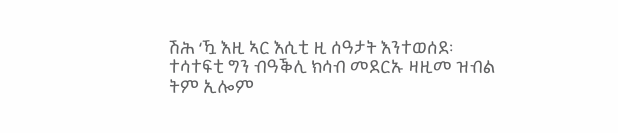ሽሕ ‘ዃ እዚ ኣር እሲቲ ዚ ሰዓታት እንተወሰደ፡ ተሳተፍቲ ግን ብዓቕሊ ክሳብ መደርኡ ዛዚመ ዝብል ትም ኢሎም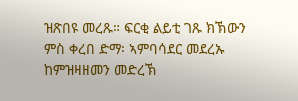ዝጽበዩ መረጹ። ፍርቂ ልይቲ ገጹ ክኽውን ምስ ቀረበ ድማ፡ ኣምባሳደር መደረኡ ከምዝዛዘመን መድረኽ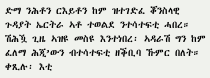ድማ ንሕቶን ርእይቶን ከም ዝተገድፈ ቖንስላዊ ጉዳያት ኤርትራ ኣቶ ተወልደ ንተሳተፍቲ ሓበረ። ሽሕዃ ጊዜ ኣዝዩ መስዩ እንተነበረ፡ ኣዳራሽ ግን ከም ፈለማ ሕጂ’ውን ብተሳተፍቲ ዘቕቢባ ኹምር በለት።
ቀጺሉ፡ እቲ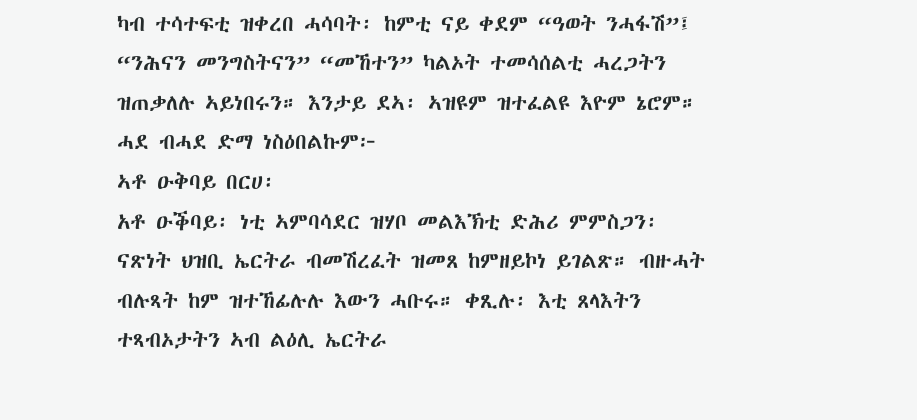ካብ ተሳተፍቲ ዝቀረበ ሓሳባት፡ ከምቲ ናይ ቀደም “ዓወት ንሓፋሽ”፤ “ንሕናን መንግስትናን” “መኸተን” ካልኦት ተመሳሰልቲ ሓረጋትን ዝጠቃለሉ ኣይነበሩን። እንታይ ደኣ፡ ኣዝዩም ዝተፈልዩ እዮም ኔሮም። ሓደ ብሓደ ድማ ነስዕበልኩም፦
ኣቶ ዑቅባይ በርሀ፡
አቶ ዑቕባይ፡ ነቲ ኣምባሳደር ዝሃቦ መልእኽቲ ድሕሪ ምምስጋን፡ ናጽነት ህዝቢ ኤርትራ ብመሽረፈት ዝመጸ ከምዘይኮነ ይገልጽ። ብዙሓት ብሉጻት ከም ዝተኸፊሉሉ እውን ሓቡሩ። ቀጺሉ፡ እቲ ጸላእትን ተጻብኦታትን ኣብ ልዕሊ ኤርትራ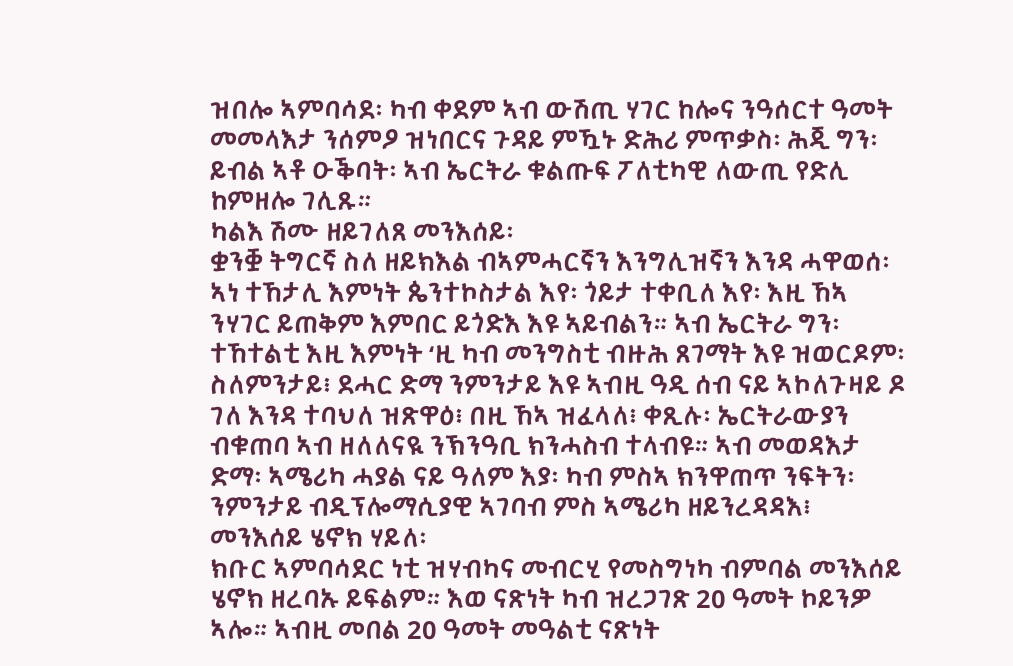ዝበሎ ኣምባሳደ፡ ካብ ቀደም ኣብ ውሽጢ ሃገር ከሎና ንዓሰርተ ዓመት መመላእታ ንሰምዖ ዝነበርና ጉዳይ ምዃኑ ድሕሪ ምጥቃስ፡ ሕጂ ግን፡ ይብል ኣቶ ዑቕባት፡ ኣብ ኤርትራ ቁልጡፍ ፖለቲካዊ ለውጢ የድሊ ከምዘሎ ገሊጹ።
ካልእ ሽሙ ዘይገለጸ መንእሰይ፡
ቋንቛ ትግርኛ ስለ ዘይክእል ብኣምሓርኛን እንግሊዝኛን እንዳ ሓዋወሰ፡ ኣነ ተኸታሊ እምነት ጴንተኮስታል እየ፡ ጎይታ ተቀቢለ እየ፡ እዚ ኸኣ ንሃገር ይጠቅም እምበር ይጎድእ እዩ ኣይብልን። ኣብ ኤርትራ ግን፡ ተኸተልቲ እዚ እምነት ‘ዚ ካብ መንግስቲ ብዙሕ ጸገማት እዩ ዝወርዶም፡ ስለምንታይ፧ ደሓር ድማ ንምንታይ እዩ ኣብዚ ዓዲ ሰብ ናይ ኣኮለጉዛይ ዶ ገለ እንዳ ተባህለ ዝጽዋዕ፧ በዚ ኸኣ ዝፈላለ፧ ቀጺሉ፡ ኤርትራውያን ብቁጠባ ኣብ ዘለለናዪ ንኽንዓቢ ክንሓስብ ተላብዩ። ኣብ መወዳእታ ድማ፡ ኣሜሪካ ሓያል ናይ ዓለም እያ፡ ካብ ምስኣ ክንዋጠጥ ንፍትን፡ ንምንታይ ብዲፕሎማሲያዊ ኣገባብ ምስ ኣሜሪካ ዘይንረዳዳእ፧
መንእሰይ ሄኖክ ሃይለ፡
ክቡር ኣምባሳደር ነቲ ዝሃብካና መብርሂ የመስግነካ ብምባል መንእሰይ ሄኖክ ዘረባኡ ይፍልም። እወ ናጽነት ካብ ዝረጋገጽ 20 ዓመት ኮይንዎ ኣሎ። ኣብዚ መበል 20 ዓመት መዓልቲ ናጽነት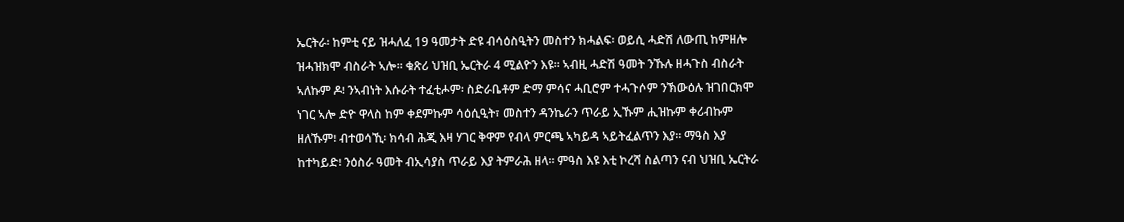ኤርትራ፡ ከምቲ ናይ ዝሓለፈ 19 ዓመታት ድዩ ብሳዕስዒትን መስተን ክሓልፍ፡ ወይሲ ሓድሽ ለውጢ ከምዘሎ ዝሓዝክሞ ብስራት ኣሎ። ቁጽሪ ህዝቢ ኤርትራ 4 ሚልዮን እዩ። ኣብዚ ሓድሽ ዓመት ንኹሉ ዘሓጉስ ብስራት ኣለኩም ዶ፧ ንኣብነት እሱራት ተፈቲሖም፡ ስድራቤቶም ድማ ምሳና ሓቢሮም ተሓጉሶም ንኽውዕሉ ዝገበርክሞ ነገር ኣሎ ድዮ ዋላስ ከም ቀደምኩም ሳዕሲዒት፣ መስተን ዳንኬራን ጥራይ ኢኹም ሒዝኩም ቀሪብኩም ዘለኹም፧ ብተወሳኺ፡ ክሳብ ሕጂ እዛ ሃገር ቅዋም የብላ ምርጫ ኣካይዳ ኣይትፈልጥን እያ። ማዓስ እያ ከተካይድ፧ ንዕስራ ዓመት ብኢሳያስ ጥራይ እያ ትምራሕ ዘላ። ምዓስ እዩ እቲ ኮረሻ ስልጣን ናብ ህዝቢ ኤርትራ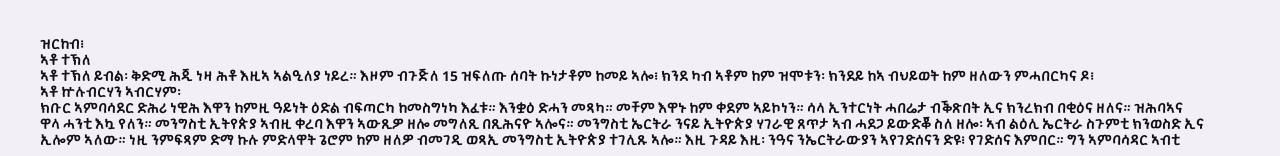ዝርከብ፧
ኣቶ ተኽለ
ኣቶ ተኽለ ይብል፡ ቅድሚ ሕጂ ነዛ ሕቶ እዚኣ ኣልዒለያ ነይረ። እዞም ብጉጅለ 15 ዝፍለጡ ሰባት ኩነታቶም ከመይ ኣሎ፧ ክንደ ካብ ኣቶም ከም ዝሞቱን፡ ክንደይ ከኣ ብህይወት ከም ዘለውን ምሓበርካና ዶ፧
ኣቶ ኵሉብርሃን ኣብርሃም፡
ክቡር ኣምባሳደር ድሕሪ ነዊሕ እዋን ከምዚ ዓይነት ዕድል ብፍጣርካ ከመስግነካ እፈቱ። እንቋዕ ድሓን መጻካ። መቸም እዋኑ ከም ቀደም ኣይኮነን። ሳላ ኢንተርነት ሓበሬታ ብቕጽበት ኢና ክንረክብ በቂዕና ዘለና። ዝሕባኣና ዋላ ሓንቲ እኳ የለን። መንግስቲ ኢትየጵያ ኣብዚ ቀረባ እዋን ኣውጺዎ ዘሎ መግለጺ በጺሕናዮ ኣሎና። መንግስቲ ኤርትራ ንናይ ኢትዮጵያ ሃገራዊ ጸጥታ ኣብ ሓደጋ ይውድቖ ስለ ዘሎ፡ ኣብ ልዕሊ ኤርትራ ስጉምቲ ክንወስድ ኢና ኢሎም ኣለው። ነዚ ንምፍጻም ድማ ኩሉ ምድላዋት ጌሮም ከም ዘለዎ ብመገዲ ወጻኢ መንግስቲ ኢትዮጵያ ተገሊጹ ኣሎ። እዚ ጉዳይ እዚ፡ ንዓና ንኤርትራውያን ኣየገድሰናን ድዩ፧ የገድሰና እምበር። ግን ኣምባሳዳር ኣብቲ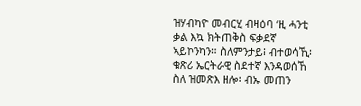ዝሃብካዮ መብርሂ ብዛዕባ ‘ዚ ሓንቲ ቃል እኳ ክትጠቅስ ፍቃደኛ ኣይኮንካን። ስለምንታይ፧ ብተወሳኺ፡ ቁጽሪ ኤርትራዊ ስደተኛ እንዳወሰኸ ስለ ዝመጽእ ዘሎ፡ ብኡ መጠን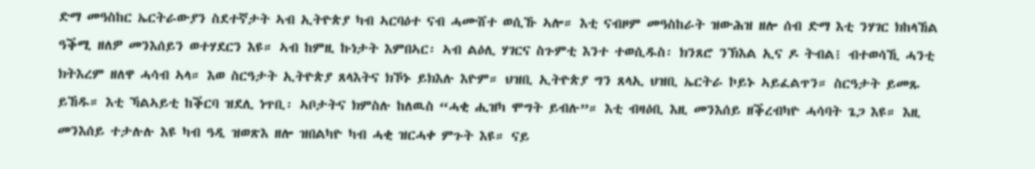ድማ መዓስከር ኤርትራውያን ስደተኛታት ኣብ ኢትዮጵያ ካብ ኣርባዕተ ናብ ሓሙሸተ ወሲኹ ኣሎ። እቲ ናብዞም መዓስከራት ዝውሕዝ ዘሎ ሰብ ድማ እቲ ንሃገር ክከላኸል ዓቕሚ ዘለዎ መንእሰይን ወተሃደርን እዩ። ኣብ ከምዚ ኩነታት እምበኣር፡ ኣብ ልዕሊ ሃገርና ስጉምቲ እንተ ተወሲዱስ፡ ክንጸሮ ንኽእል ኢና ዶ ትብል፧ ብተወሳኺ ሓንቲ ክትእረም ዘለዋ ሓሳብ ኣላ። እወ ስርዓታት ኢትዮጵያ ጸላእትና ክኾኑ ይክእሉ እዮም። ህዝቢ ኢትዮጵያ ግን ጸላኢ ህዝቢ ኤርትራ ኮይኑ ኣይፈልጥን። ስርዓታት ይመጹ ይኸዱ። እቲ ኻልኣይቲ ከቕርባ ዝደሊ ነጥቢ፡ ኣቦታትና ክምስሉ ከለዉስ “ሓቂ ሒዝካ ሞግት ይብሉ”። እቲ ብዛዕቢ እዚ መንእሰይ ዘቕረብካዮ ሓሳባት ጌጋ እዩ። እዚ መንእሰይ ተታሉሉ እዩ ካብ ዓዲ ዝወጽእ ዘሎ ዝበልካዮ ካብ ሓቂ ዝርሓቀ ምጉት እዩ። ናይ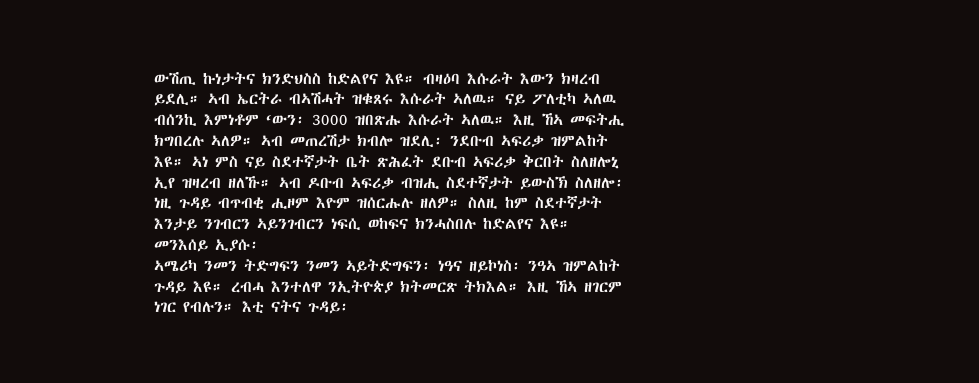ውሽጢ ኩነታትና ክንድህስስ ከድልየና እዩ። ብዛዕባ እሱራት እውን ክዛረብ ይደሊ። ኣብ ኤርትራ ብኣሽሓት ዝቁጸሩ እሱራት ኣለዉ። ናይ ፖለቲካ ኣለዉ ብሰንኪ እምነቶም ‘ውን፡ 3000 ዝበጽሑ እሱራት ኣለዉ። እዚ ኸኣ መፍትሒ ክግበረሉ ኣለዎ። ኣብ መጠረሽታ ክብሎ ዝደሊ፡ ንደቡብ ኣፍሪቃ ዝምልከት እዩ። ኣነ ምስ ናይ ስደተኛታት ቤት ጽሕፈት ደቡብ ኣፍሪቃ ቅርበት ስለዘሎኒ ኢየ ዝዛረብ ዘለኹ። ኣብ ዶቡብ ኣፍሪቃ ብዝሒ ስደተኛታት ይውስኽ ስለዘሎ፡ ነዚ ጉዳይ ብጥብቂ ሒዞም እዮም ዝሰርሑሉ ዘለዎ። ስለዚ ከም ስደተኛታት እንታይ ንገብርን ኣይንገብርን ነፍሲ ወከፍና ክንሓስበሉ ከድልየና እዩ።
መንእሰይ ኢያሱ፡
ኣሜሪካ ንመን ትድግፍን ንመን ኣይትድግፍን፡ ነዓና ዘይኮነስ፡ ንዓኣ ዝምልከት ጉዳይ እዩ። ረብሓ እንተለዋ ንኢትዮጵያ ክትመርጽ ትክእል። እዚ ኸኣ ዘገርም ነገር የብሉን። እቲ ናትና ጉዳይ፡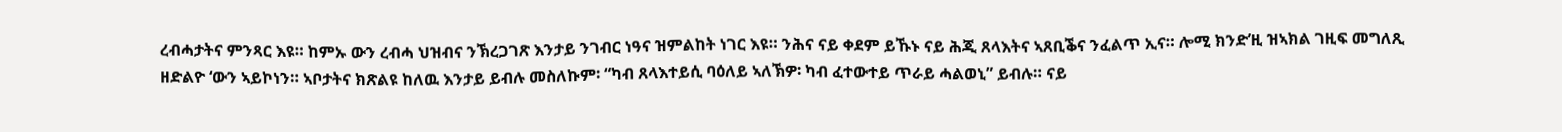ረብሓታትና ምንጻር እዩ። ከምኡ ውን ረብሓ ህዝብና ንኽረጋገጽ እንታይ ንገብር ነዓና ዝምልከት ነገር እዩ። ንሕና ናይ ቀደም ይኹኑ ናይ ሕጂ ጸላእትና ኣጸቢቕና ንፈልጥ ኢና። ሎሚ ክንድ’ዚ ዝኣክል ገዚፍ መግለጺ ዘድልዮ ‘ውን ኣይኮነን። ኣቦታትና ክጽልዩ ከለዉ እንታይ ይብሉ መስለኩም፡ “ካብ ጸላእተይሲ ባዕለይ ኣለኽዎ፡ ካብ ፈተውተይ ጥራይ ሓልወኒ” ይብሉ። ናይ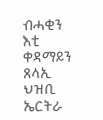ብሓቂን እቲ ቀዳማይን ጸላኢ ህዝቢ ኤርትራ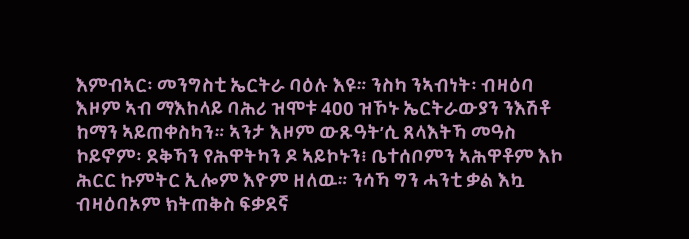እምብኣር፡ መንግስቲ ኤርትራ ባዕሉ እዩ። ንስካ ንኣብነት፡ ብዛዕባ እዞም ኣብ ማእከላይ ባሕሪ ዝሞቱ 400 ዝኾኑ ኤርትራውያን ንእሽቶ ከማን ኣይጠቀስካን። ኣንታ እዞም ውጹዓት’ሲ ጸላእትኻ መዓስ ኮይኖም፡ ደቅኻን የሕዋትካን ዶ ኣይኮኑን፧ ቤተሰቦምን ኣሕዋቶም እኮ ሕርር ኩምትር ኢሎም እዮም ዘለዉ። ንሳኻ ግን ሓንቲ ቃል እኳ ብዛዕባኦም ክትጠቅስ ፍቃደኛ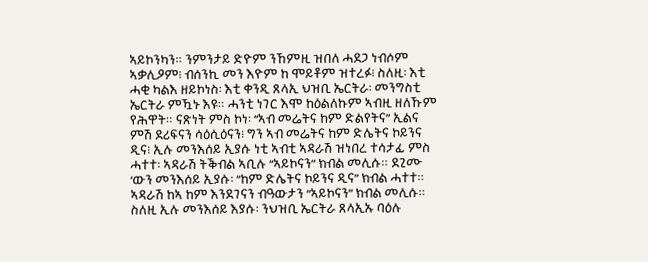ኣይኮንካን። ንምንታይ ድዮም ንኸምዚ ዝበለ ሓደጋ ነብሶም ኣቃሊዖም፧ ብሰንኪ መን እዮም ከ ሞይቶም ዝተረፉ፧ ስለዚ፡ እቲ ሓቂ ካልእ ዘይኮነስ፡ እቲ ቀንዲ ጸላኢ ህዝቢ ኤርትራ፡ መንግስቲ ኤርትራ ምዃኑ እዩ። ሓንቲ ነገር እሞ ከዕልለኩም ኣብዚ ዘለኹም የሕዋት። ናጽነት ምስ ኮነ፡ “ኣብ መሬትና ከም ድልየትና” ኢልና ምሽ ደሪፍናን ሳዕሲዕናን፧ ግን ኣብ መሬትና ከም ድሌትና ኮይንና ዲና፧ ኢሉ መንእሰይ ኢያሱ ነቲ ኣብቲ ኣዳራሽ ዝነበረ ተሳታፊ ምስ ሓተተ፡ ኣዳራሽ ትቕብል ኣቢሉ “ኣይኮናን” ክብል መሊሱ። ደጊሙ ‘ውን መንእሰይ ኢያሱ፡ “ከም ድሌትና ኮይንና ዲና” ክብል ሓተተ። ኣዳራሽ ከኣ ከም እንደገናን ብዓውታን “ኣይኮናን” ክብል መሊሱ። ስለዚ ኢሉ መንእሰይ እያሱ፡ ንህዝቢ ኤርትራ ጸላኢኡ ባዕሉ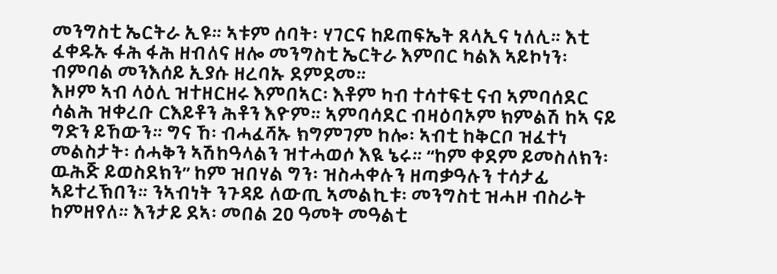መንግስቲ ኤርትራ ኢዩ። ኣቱም ሰባት፡ ሃገርና ከይጠፍኤት ጸላኢና ነለሊ። እቲ ፈቀዱኡ ፋሕ ፋሕ ዘብለና ዘሎ መንግስቲ ኤርትራ እምበር ካልእ ኣይኮነን፡ ብምባል መንእሰይ ኢያሱ ዘረባኡ ደምደመ።
እዞም ኣብ ላዕሊ ዝተዘርዘሩ እምበኣር፡ እቶም ካብ ተሳተፍቲ ናብ ኣምባሰደር ሳልሕ ዝቀረቡ ርእይቶን ሕቶን እዮም። ኣምባሳደር ብዛዕባኦም ክምልሽ ከኣ ናይ ግድን ይኸውን። ግና ኸ፡ ብሓፈሻኡ ክግምገም ከሎ፡ ኣብቲ ከቅርቦ ዝፈተነ መልስታት፡ ሰሓቅን ኣሽከዓላልን ዝተሓወሶ እዪ ኔሩ። “ከም ቀደም ይመስለክን፡ ዉሕጅ ይወስደክን” ከም ዝበሃል ግን፡ ዝስሓቀሉን ዘጣቃዓሉን ተሳታፊ ኣይተረኽበን። ንኣብነት ንጉዳይ ለውጢ ኣመልኪቱ፡ መንግስቲ ዝሓዞ ብስራት ከምዘየለ። እንታይ ደኣ፡ መበል 20 ዓመት መዓልቲ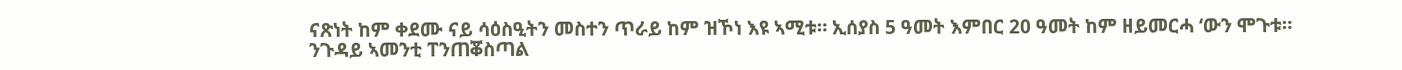ናጽነት ከም ቀደሙ ናይ ሳዕስዒትን መስተን ጥራይ ከም ዝኾነ እዩ ኣሚቱ። ኢሰያስ 5 ዓመት እምበር 20 ዓመት ከም ዘይመርሓ ‘ውን ሞጉቱ። ንጉዳይ ኣመንቲ ፐንጠቖስጣል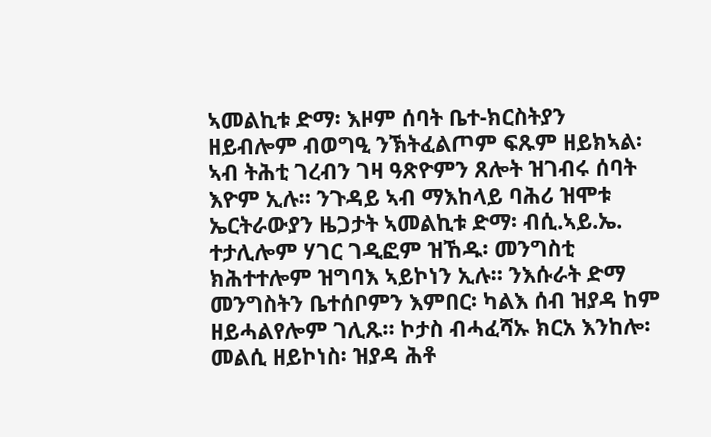ኣመልኪቱ ድማ፡ እዞም ሰባት ቤተ-ክርስትያን ዘይብሎም ብወግዒ ንኽትፈልጦም ፍጹም ዘይክኣል፡ ኣብ ትሕቲ ገረብን ገዛ ዓጽዮምን ጸሎት ዝገብሩ ሰባት እዮም ኢሉ። ንጉዳይ ኣብ ማእከላይ ባሕሪ ዝሞቱ ኤርትራውያን ዜጋታት ኣመልኪቱ ድማ፡ ብሲ.ኣይ.ኤ. ተታሊሎም ሃገር ገዲፎም ዝኸዱ፡ መንግስቲ ክሕተተሎም ዝግባእ ኣይኮነን ኢሉ። ንእሱራት ድማ መንግስትን ቤተሰቦምን እምበር፡ ካልእ ሰብ ዝያዳ ከም ዘይሓልየሎም ገሊጹ። ኮታስ ብሓፈሻኡ ክርአ እንከሎ፡ መልሲ ዘይኮነስ፡ ዝያዳ ሕቶ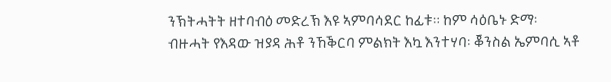ንኽትሓትት ዘተባብዕ መድረኽ እዩ ኣምባሳደር ከፊቱ። ከም ሳዕቤኑ ድማ፡ ብዙሓት የእዳው ዝያዳ ሕቶ ንኸቕርባ ምልክት እኳ እንተሃባ፡ ቖንስል ኤምባሲ ኣቶ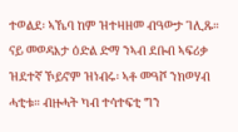ተወልደ፡ ኣኼባ ከም ዝተዛዘመ ብዓውታ ገሊጹ። ናይ መወዳእታ ዕድል ድማ ንኣብ ደቡብ ኣፍሪቃ ዝደተኛ ኾይኖም ዝነብሩ፡ ኣቶ መዓሾ ንክወሃብ ሓቲቱ። ብዙሓት ካብ ተሳተፍቲ ግን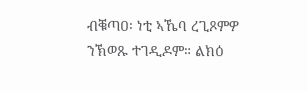ብቑጣዐ፡ ነቲ ኣኼባ ረጊጾምዎ ንኽወጹ ተገዲዶም። ልክዕ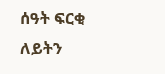ሰዓት ፍርቂ ለይትን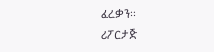ፈረቃን።
ሪፖርታጅ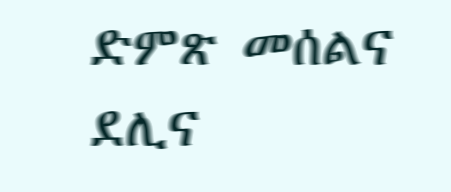ድምጽ መሰልና ደሊና